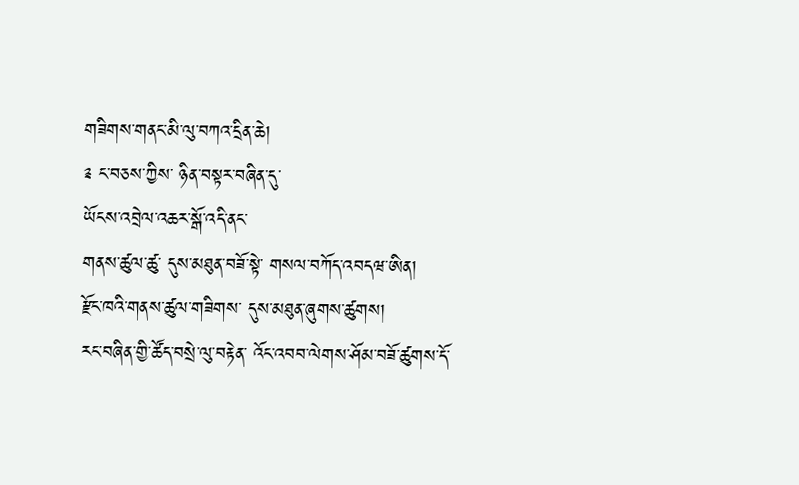གཟིགས་གནང་མི་ལུ་བཀའ་དྲིན་ཆེ།
༉ ང་བཅས་ཀྱིས་ ཉིན་བསྟར་བཞིན་དུ་
ཡོངས་འབྲེལ་འཆར་སྒོ་འདི་ནང་
གནས་ཚུལ་ཚུ་ དུས་མཐུན་བཟོ་སྟེ་ གསལ་བཀོད་འབདཝ་ཨིན།
རྫོང་ཁའི་གནས་ཚུལ་གཟིགས་ དུས་མཐུན་ཞུགས་ཚུགས།
རང་བཞིན་གྱི་ཚོད་བསྲེ་ལུ་བརྟེན་ འོང་འབབ་ལེགས་ཤོམ་བཟོ་ཚུགས་དོ་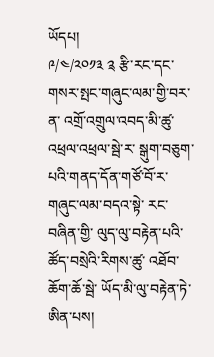ཡོདཔ།
༩/༤/༢༠༡༣ ༉ རྩི་རང་དང་ གསར་སྤང་གཞུང་ལམ་གྱི་བར་ན་ འགྲོ་འགྲུལ་འབད་མི་ཚུ་ འཕྲལ་འཕྲལ་སྦེ་ར་ སྒུག་བཅུག་པའི་གནད་དོན་གཙོ་བོ་ར་ གཞུང་ལམ་བདའ་སྟེ་ རང་བཞིན་གྱི་ ལུད་ལུ་བརྟེན་པའི་ ཚོད་བསྲེའི་རིགས་ཚུ་ འཐོབ་ཆོག་ཆོ་སྦེ་ ཡོད་མི་ལུ་བརྟེན་ཏེ་ཨིན་པས།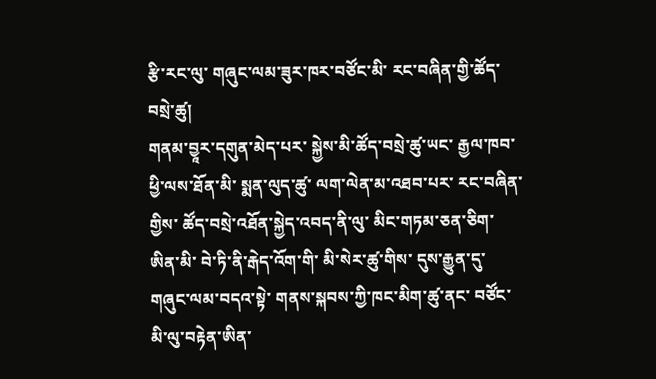རྩི་རང་ལུ་ གཞུང་ལམ་ཟུར་ཁར་བཙོང་མི་ རང་བཞིན་གྱི་ཚོད་བསྲེ་ཚུ།
གནམ་བྱཱར་དགུན་མེད་པར་ སྐྱེས་མི་ཚོད་བསྲེ་ཚུ་ཡང་ རྒྱལ་ཁབ་ཕྱི་ལས་ཐོན་མི་ སྨན་ལུད་ཚུ་ ལག་ལེན་མ་འཐབ་པར་ རང་བཞིན་གྱིས་ ཚོད་བསྲེ་འཐོན་སྐྱེད་འབད་ནི་ལུ་ མིང་གཏམ་ཅན་ཅིག་ཨིན་མི་ བེ་ཏི་ནི་རྒེད་འོག་གི་ མི་སེར་ཚུ་གིས་ དུས་རྒྱུན་དུ་ གཞུང་ལམ་བདའ་སྟེ་ གནས་སྐབས་ཀྱི་ཁང་མིག་ཚུ་ནང་ བཙོང་མི་ལུ་བརྟེན་ཨིན་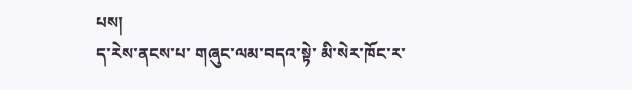པས།
ད་རེས་ནངས་པ་ གཞུང་ལམ་བདའ་སྟེ་ མི་སེར་ཁོང་ར་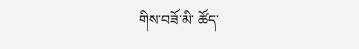གིས་བཟོ་མི་ ཚོད་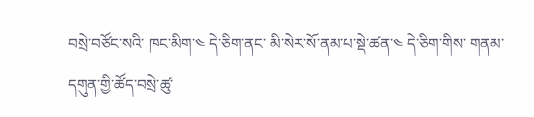བསྲེ་བཙོང་སའི་ ཁང་མིག་༤ དེ་ཅིག་ནང་ མི་སེར་སོ་ནམ་པ་སྡེ་ཚན་༤ དེ་ཅིག་གིས་ གནམ་དགུན་གྱི་ཚོད་བསྲེ་ཚུ་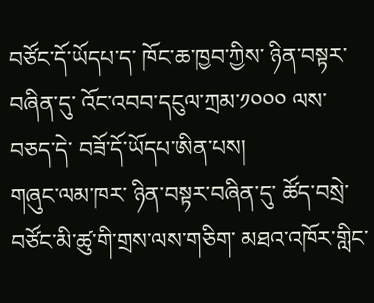བཙོང་དོ་ཡོདཔ་ད་ ཁོང་ཆ་ཁྱབ་ཀྱིས་ ཉིན་བསྟར་བཞིན་དུ་ འོང་འབབ་དངུལ་ཀྲམ་༡༠༠༠ ལས་བཅད་དེ་ བཟོ་དོ་ཡོདཔ་ཨིན་པས།
གཞུང་ལམ་ཁར་ ཉིན་བསྟར་བཞིན་དུ་ ཚོད་བསྲེ་བཙོང་མི་ཚུ་གི་གྲས་ལས་གཅིག་ མཐའ་འཁོར་གླིང་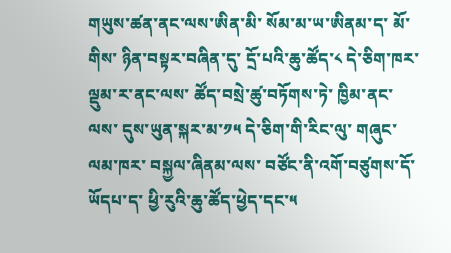གཡུས་ཚན་ནང་ལས་ཨིན་མི་ སོམ་མ་ཡ་ཨིནམ་ད་ མོ་གིས་ ཉིན་བསྟར་བཞིན་དུ་ དྲོ་པའི་ཆུ་ཚོད་༨ དེ་ཅིག་ཁར་ ལྡུམ་ར་ནང་ལས་ ཚོད་བསྲེ་ཚུ་བཏོགས་ཏེ་ ཁྱིམ་ནང་ལས་ དུས་ཡུན་སྐར་མ་༡༥ དེ་ཅིག་གི་རིང་ལུ་ གཞུང་ལམ་ཁར་ བསྐྱལ་ཞིནམ་ལས་ བཙོང་ནི་འགོ་བཙུགས་དོ་ཡོདཔ་ད་ ཕྱི་རུའི་ཆུ་ཚོད་ཕྱེད་དང་༥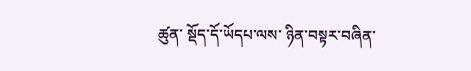ཚུན་ སྡོད་དོ་ཡོདཔ་ལས་ ཉིན་བསྟར་བཞིན་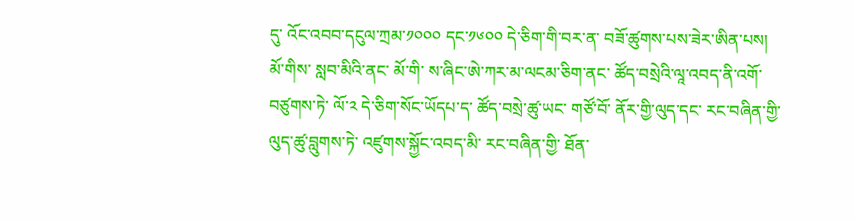དུ་ འོང་འབབ་དངུལ་ཀྲམ་༡༠༠༠ དང་༡༦༠༠ དེ་ཅིག་གི་བར་ན་ བཟོ་ཚུགས་པས་ཟེར་ཨིན་པས།
མོ་གིས་ སླབ་མིའི་ནང་ མོ་གི་ ས་ཞིང་ཨེ་ཀར་མ་ལངམ་ཅིག་ནང་ ཚོད་བསྲེའི་ལཱ་འབད་ནི་འགོ་བཙུགས་ཏེ་ ལོ་༢ དེ་ཅིག་སོང་ཡོདཔ་ད་ ཚོད་བསྲེ་ཚུ་ཡང་ གཙོ་བོ་ ནོར་གྱི་ལུད་དང་ རང་བཞིན་གྱི་ལུད་ཚུ་བླུགས་ཏེ་ འཛུགས་སྐྱོང་འབད་མི་ རང་བཞིན་གྱི་ ཐོན་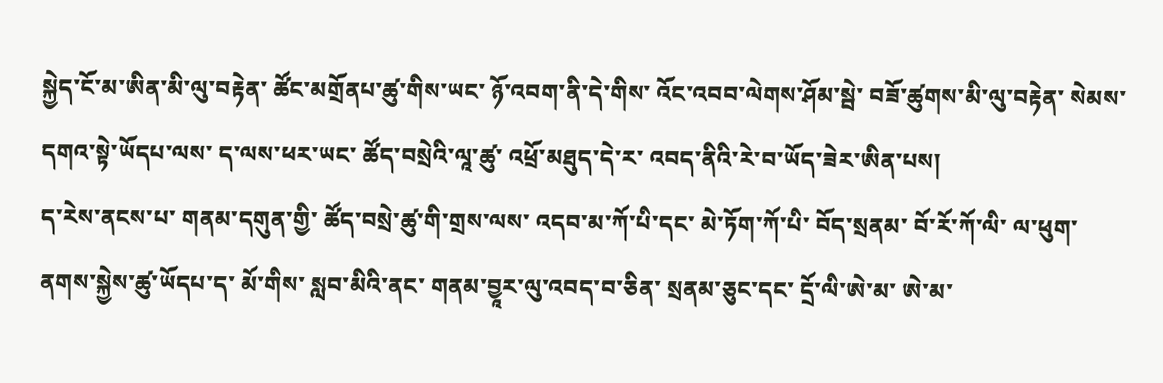སྐྱེད་ངོ་མ་ཨིན་མི་ལུ་བརྟེན་ ཚོང་མགྲོནཔ་ཚུ་གིས་ཡང་ ཉོ་འབག་ནི་དེ་གིས་ འོང་འབབ་ལེགས་ཤོམ་སྦེ་ བཟོ་ཚུགས་མི་ལུ་བརྟེན་ སེམས་དགའ་སྟེ་ཡོདཔ་ལས་ ད་ལས་ཕར་ཡང་ ཚོད་བསྲེའི་ལཱ་ཚུ་ འཕྲོ་མཐུད་དེ་ར་ འབད་ནིའི་རེ་བ་ཡོད་ཟེར་ཨིན་པས།
ད་རེས་ནངས་པ་ གནམ་དགུན་གྱི་ ཚོད་བསྲེ་ཚུ་གི་གྲས་ལས་ འདབ་མ་ཀོ་པི་དང་ མེ་ཏོག་ཀོ་པི་ བོད་སྲནམ་ བོ་རོ་ཀོ་ལི་ ལ་ཕུག་ ནགས་སྐྱེས་ཚུ་ཡོདཔ་ད་ མོ་གིས་ སླབ་མིའི་ནང་ གནམ་བྱཱར་ལུ་འབད་བ་ཅིན་ སྲནམ་ཅུང་དང་ དྲོ་ལི་ཨེ་མ་ ཨེ་མ་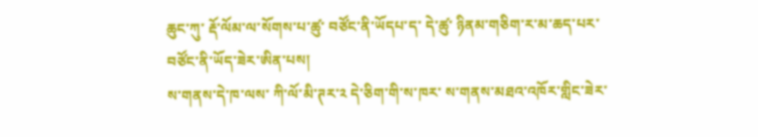ཆུང་ཀུ་ རྡོ་ལོམ་ལ་སོགས་པ་ཚུ་ བཙོང་ནི་ཡོདཔ་ད་ དེ་ཚུ་ ཉིནམ་གཅིག་ར་མ་ཆད་པར་ བཙོང་ནི་ཡོད་ཟེར་ཨིན་པས།
ས་གནས་དེ་ཁ་ལས་ ཀི་ལོ་མི་ཊར་༢ དེ་ཅིག་གི་ས་ཁར་ ས་གནས་མཐའ་འཁོར་གླིང་ཟེར་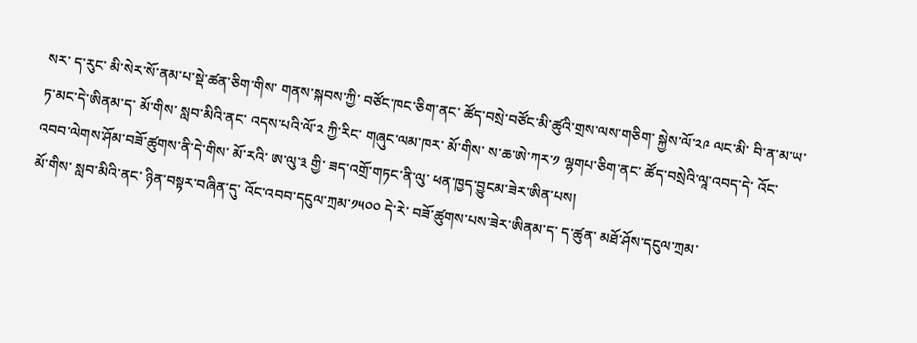སར་ ད་རུང་ མི་སེར་སོ་ནམ་པ་སྡེ་ཚན་ཅིག་གིས་ གནས་སྐབས་ཀྱི་ བཙོང་ཁང་ཅིག་ནང་ ཚོད་བསྲེ་བཙོང་མི་ཚུའི་གྲས་ལས་གཅིག་ སྐྱེས་ལོ་༢༩ ལང་མི་ བི་ན་མ་ཡ་ཏ་མང་དེ་ཨིནམ་ད་ མོ་གིས་ སླབ་མིའི་ནང་ འདས་པའི་ལོ་༢ ཀྱི་རིང་ གཞུང་ལམ་ཁར་ མོ་གིས་ ས་ཆ་ཨེ་ཀར་༡ ལྷགཔ་ཅིག་ནང་ ཚོད་བསྲེའི་ལཱ་འབད་དེ་ འོང་འབབ་ལེགས་ཤོམ་བཟོ་ཚུགས་ནི་དེ་གིས་ མོ་རའི་ ཨ་ལུ་༣ གྱི་ ཟད་འགྲོ་གཏང་ནི་ལུ་ ཕན་ཁྱད་བྱུངམ་ཟེར་ཨིན་པས།
མོ་གིས་ སླབ་མིའི་ནང་ ཉིན་བསྟར་བཞིན་དུ་ འོང་འབབ་དངུལ་ཀྲམ་༡༥༠༠ དེ་རེ་ བཟོ་ཚུགས་པས་ཟེར་ཨིནམ་ད་ ད་ཚུན་ མཐོ་ཤོས་དངུལ་ཀྲམ་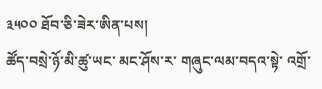༣༥༠༠ ཐོབ་ཅི་ཟེར་ཨིན་པས།
ཚོད་བསྲེ་ཉོ་མི་ཚུ་ཡང་ མང་ཤོས་ར་ གཞུང་ལམ་བདའ་སྟེ་ འགྲོ་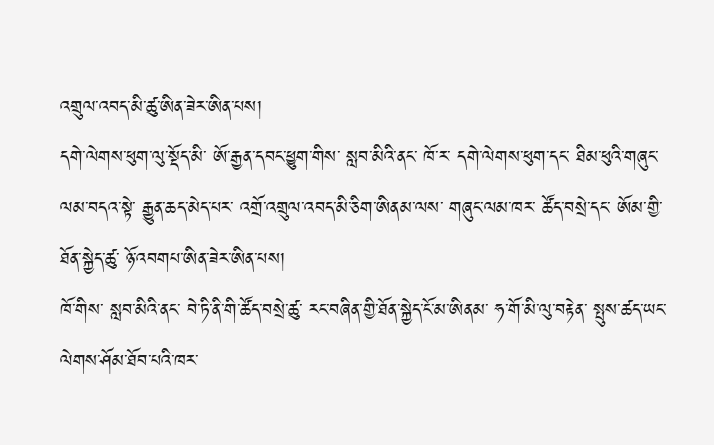འགྲུལ་འབད་མི་ཚུ་ཨིན་ཟེར་ཨིན་པས།
དགེ་ལེགས་ཕུག་ལུ་སྡོད་མི་ ཨོ་རྒྱན་དབང་ཕྱུག་གིས་ སླབ་མིའི་ནང་ ཁོ་ར་ དགེ་ལེགས་ཕུག་དང་ ཐིམ་ཕུའི་གཞུང་ལམ་བདའ་སྟེ་ རྒྱུན་ཆད་མེད་པར་ འགྲོ་འགྲུལ་འབད་མི་ཅིག་ཨིནམ་ལས་ གཞུང་ལམ་ཁར་ ཚོད་བསྲེ་དང་ ཨོམ་གྱི་ཐོན་སྐྱེད་ཚུ་ ཉོ་འབགཔ་ཨིན་ཟེར་ཨིན་པས།
ཁོ་གིས་ སླབ་མིའི་ནང་ བེ་ཏི་ནི་གི་ཚོད་བསྲེ་ཚུ་ རང་བཞིན་གྱི་ཐོན་སྐྱེད་ངོ་མ་ཨིནམ་ ཧ་གོ་མི་ལུ་བརྟེན་ སྤུས་ཚད་ཡང་ ལེགས་ཤོམ་ཐོབ་པའི་ཁར་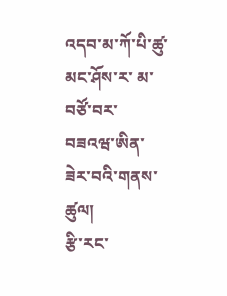འདབ་མ་ཀོ་པི་ཚུ་ མང་ཤོས་ར་ མ་བཙོ་བར་ བཟའཝ་ཨིན་ཟེར་བའི་གནས་ཚུལ།
རྩི་རང་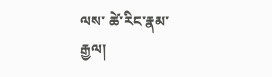ལས་ ཚེ་རིང་རྣམ་རྒྱལ།